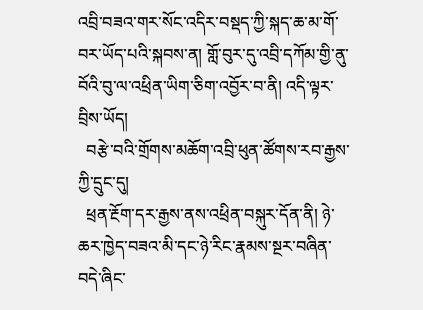འབྲི་བཟའ་གར་སོང་འདིར་བསྡད་ཀྱི་སྐད་ཆ་མ་གོ་བར་ཡོད་པའི་སྐབས་ན། གློ་བུར་དུ་འབྲི་དཀོམ་གྱི་ནུ་བོའི་བུ་ལ་འཕྲིན་ཡིག་ཅིག་འབྱོར་བ་ནི། འདི་ལྟར་བྲིས་ཡོད།
  བརྩེ་བའི་གྲོགས་མཆོག་འབྲི་ཕུན་ཚོགས་རབ་རྒྱས་ཀྱི་དྲུང་དུ།
  ཕྲན་རྔོག་དར་རྒྱས་ནས་འཕྲིན་བསྐུར་དོན་ནི། ཉེ་ཆར་ཁྱེད་བཟའ་མི་དང་ཉེ་རིང་རྣམས་སྔར་བཞིན་བདེ་ཞིང་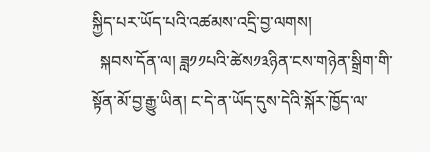སྐྱིད་པར་ཡོད་པའི་འཚམས་འདྲི་བྱ་ལགས།
  སྐབས་དོན་ལ། ཟླ༡༡པའི་ཚེས༡༣ཉིན་ངས་གཉེན་སྒྲིག་གི་སྟོན་མོ་བྱ་རྒྱུ་ཡིན། ང་དེ་ན་ཡོད་དུས་དེའི་སྐོར་ཁྱོད་ལ་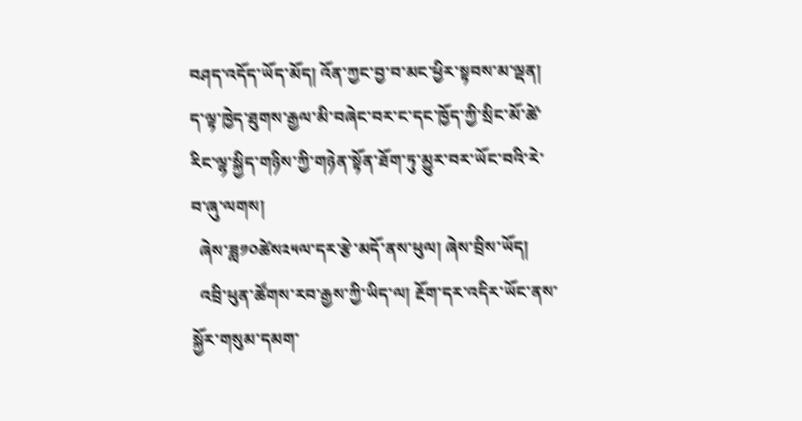བཤད་འདོད་ཡོད་མོད། འོན་ཀྱང་བྱ་བ་མང་ཕྱིར་སྟབས་མ་ལྡན། ད་ལྟ་ཁྱེད་ཐུགས་རྒྱལ་མི་བཞེང་བར་ང་དང་ཁྱོད་ཀྱི་སྲིང་མོ་ཚེ་རིང་ལྷ་སྐྱིད་གཉིས་ཀྱི་གཉེན་སྟོན་ཐོག་ཏུ་མྱུར་བར་ཡོང་བའི་རེ་བ་ཞུ་ལགས།
  ཞེས་ཟླ༡༠ཚེས༢༥ལ་དར་རྩེ་མདོ་ནས་ཕུལ། ཞེས་བྲིས་ཡོད།
  འབྲི་ཕུན་ཚོགས་རབ་རྒྱས་ཀྱི་ཡིད་ལ། རྔོག་དར་འདིར་ཡོང་ནས་སྐྱོར་གསུམ་དམག་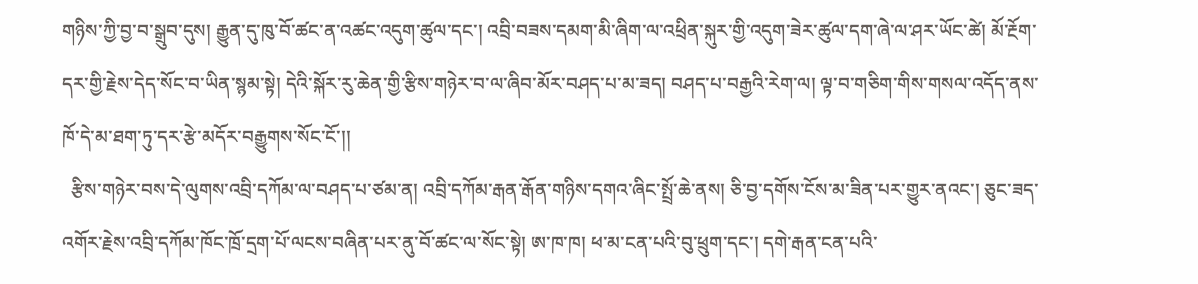གཉིས་ཀྱི་བྱ་བ་སྒྲུབ་དུས། རྒྱུན་དུ་ཁུ་བོ་ཚང་ན་འཚང་འདུག་ཚུལ་དང་། འབྲི་བཟས་དམག་མི་ཞིག་ལ་འཕྲིན་སྐུར་གྱི་འདུག་ཟེར་ཚུལ་དག་ཞེ་ལ་ཤར་ཡོང་ཚེ། མོ་རྔོག་དར་གྱི་རྗེས་དེད་སོང་བ་ཡིན་སྙམ་སྟེ། དེའི་སྐོར་རུ་ཆེན་གྱི་རྩིས་གཉེར་བ་ལ་ཞིབ་མོར་བཤད་པ་མ་ཟད། བཤད་པ་བརྒྱའི་རེག་ལ། ལྟ་བ་གཅིག་གིས་གསལ་འདོད་ནས་ཁོ་དེ་མ་ཐག་ཏུ་དར་རྩེ་མདོར་བརྒྱུགས་སོང་ངོ་།།
  རྩིས་གཉེར་བས་དེ་ལུགས་འབྲི་དཀོམ་ལ་བཤད་པ་ཙམ་ན། འབྲི་དཀོམ་རྒན་རྒོན་གཉིས་དགའ་ཞིང་སྤྲོ་ཆེ་ནས། ཅི་བྱ་དགོས་ངོས་མ་ཟིན་པར་གྱུར་ནའང་། ཅུང་ཟད་འགོར་རྗེས་འབྲི་དཀོམ་ཁོང་ཁྲོ་དྲག་པོ་ལངས་བཞིན་པར་ནུ་བོ་ཚང་ལ་སོང་སྟེ། ཨ་ཁ་ཁ། ཕ་མ་ངན་པའི་བུ་ཕྲུག་དང་། དགེ་རྒན་ངན་པའི་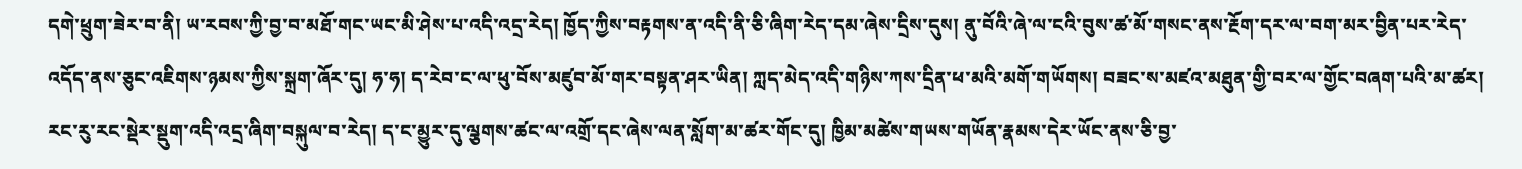དགེ་ཕྲུག་ཟེར་བ་ནི། ཡ་རབས་ཀྱི་བྱ་བ་མཐོ་གང་ཡང་མི་ཤེས་པ་འདི་འདྲ་རེད། ཁྱོད་ཀྱིས་བརྟགས་ན་འདི་ནི་ཅི་ཞིག་རེད་དམ་ཞེས་དྲིས་དུས། ནུ་བོའི་ཞེ་ལ་ངའི་བུས་ཚ་མོ་གསང་ནས་རྔོག་དར་ལ་བག་མར་བྱིན་པར་རེད་འདོད་ནས་ཅུང་འཇིགས་ཉམས་ཀྱིས་སྐྲག་ཞོར་དུ། ཧ་ཧ། ད་རེབ་ང་ལ་ཕུ་བོས་མཛུབ་མོ་གར་བསྟན་ཤར་ཡིན། ཀླད་མེད་འདི་གཉིས་ཀས་དྲིན་ཕ་མའི་མགོ་གཡོགས། བཟང་ས་མཛའ་མཐུན་གྱི་བར་ལ་གྱོང་བཞག་པའི་མ་ཚར། རང་རུ་རང་སྡེར་སྡུག་འདི་འདྲ་ཞིག་བསྐུལ་བ་རེད། ད་ང་མྱུར་དུ་ལྕགས་ཚང་ལ་འགྲོ་དང་ཞེས་ལན་སློག་མ་ཚར་གོང་དུ། ཁྱིམ་མཚེས་གཡས་གཡོན་རྣམས་དེར་ཡོང་ནས་ཅི་བྱ་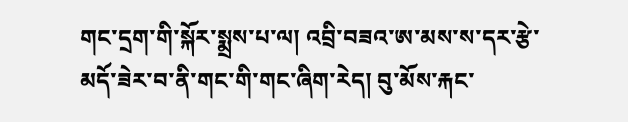གང་དྲག་གི་སྐོར་སྨྲས་པ་ལ། འབྲི་བཟའ་ཨ་མས་ས་དར་རྩེ་མདོ་ཟེར་བ་ནི་གང་གི་གང་ཞིག་རེད། བུ་མོས་རྐང་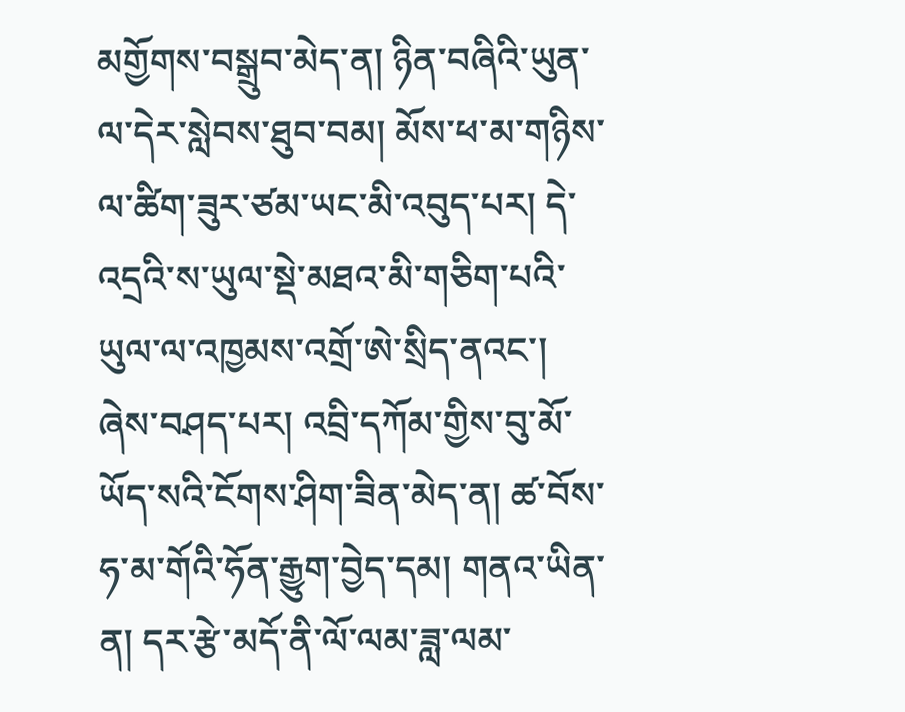མགྱོགས་བསྒྲུབ་མེད་ན། ཉིན་བཞིའི་ཡུན་ལ་དེར་སླེབས་ཐུབ་བམ། མོས་ཕ་མ་གཉིས་ལ་ཚིག་ཟུར་ཙམ་ཡང་མི་འབུད་པར། དེ་འདྲའི་ས་ཡུལ་སྡེ་མཐའ་མི་གཅིག་པའི་ཡུལ་ལ་འཁྱམས་འགྲོ་ཨེ་སྲིད་ནའང་། ཞེས་བཤད་པར། འབྲི་དཀོམ་གྱིས་བུ་མོ་ཡོད་སའི་ངོགས་ཤིག་ཟིན་མེད་ན། ཚ་བོས་ཧ་མ་གོའི་ཧོན་རྒྱུག་བྱེད་དམ། གནའ་ཡིན་ན། དར་རྩེ་མདོ་ནི་ལོ་ལམ་ཟླ་ལམ་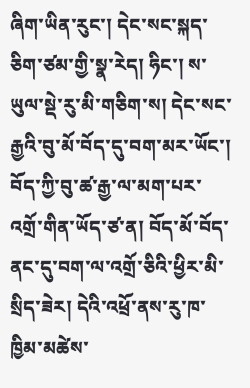ཞིག་ཡིན་རུང་། དེང་སང་སྐད་ཅིག་ཙམ་གྱི་སྣ་རེད། ཧིང་། ས་ཡུལ་སྡེ་རུ་མི་གཅིག་ས། དེང་སང་རྒྱའི་བུ་མོ་བོད་དུ་བག་མར་ཡོང་། བོད་ཀྱི་བུ་ཚ་རྒྱ་ལ་མག་པར་འགྲོ་གིན་ཡོད་ཙ་ན། བོད་མོ་བོད་ནང་དུ་བག་ལ་འགྲོ་ཅིའི་ཕྱིར་མི་སྲིད་ཟེར། དེའི་འཕྲོ་ནས་རུ་ཁ་ཁྱིམ་མཚེས་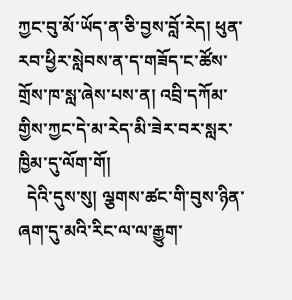ཀྱང་བུ་མོ་ཡོད་ན་ཅི་བྱས་བློ་རེད། ཕུན་རབ་ཕྱིར་སླེབས་ན་ད་གཟོད་ང་ཚོས་གྲོས་ཁ་སླ་ཞེས་པས་ན། འབྲི་དཀོམ་གྱིས་ཀྱང་དེ་མ་རེད་མི་ཟེར་བར་སླར་ཁྱིམ་དུ་ལོག་གོ།
  དེའི་དུས་སུ། ལྕགས་ཚང་གི་བུས་ཉིན་ཞག་དུ་མའི་རིང་ལ་ལ་རྒྱུག་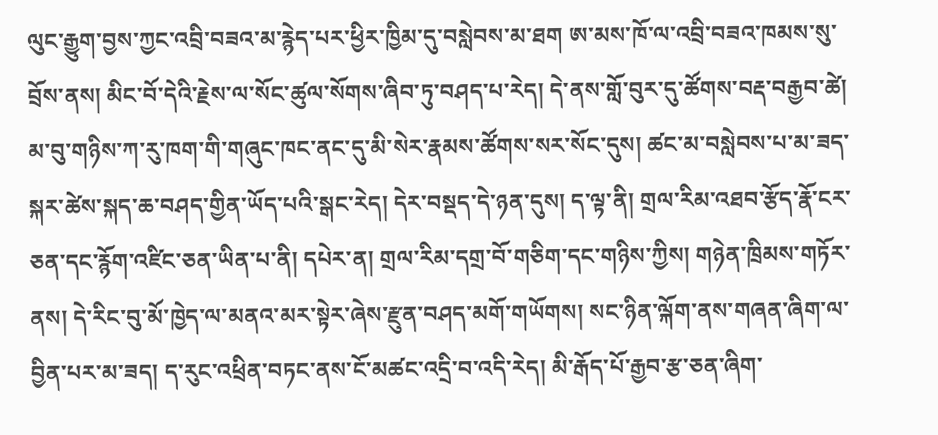ལུང་རྒྱུག་བྱས་ཀྱང་འབྲི་བཟའ་མ་རྙེད་པར་ཕྱིར་ཁྱིམ་དུ་བསླེབས་མ་ཐག ཨ་མས་ཁོ་ལ་འབྲི་བཟའ་ཁམས་སུ་བྲོས་ནས། མིང་བོ་དེའི་རྗེས་ལ་སོང་ཚུལ་སོགས་ཞིབ་ཏུ་བཤད་པ་རེད། དེ་ནས་གློ་བུར་དུ་ཚོགས་བརྡ་བརྒྱབ་ཚེ། མ་བུ་གཉིས་ཀ་རུ་ཁག་གི་གཞུང་ཁང་ནང་དུ་མི་སེར་རྣམས་ཚོགས་སར་སོང་དུས། ཚང་མ་བསླེབས་པ་མ་ཟད་སྐར་ཚེས་སྐད་ཆ་བཤད་གྱིན་ཡོད་པའི་སྒང་རེད། དེར་བསྡད་དེ་ཉན་དུས། ད་ལྟ་ནི། གྲལ་རིམ་འཐབ་རྩོད་རྣོ་ངར་ཅན་དང་རྙོག་འཛིང་ཅན་ཡིན་པ་ནི། དཔེར་ན། གྲལ་རིམ་དགྲ་བོ་གཅིག་དང་གཉིས་ཀྱིས། གཉེན་ཁྲིམས་གཏོར་ནས། དེ་རིང་བུ་མོ་ཁྱེད་ལ་མནའ་མར་སྟེར་ཞེས་རྫུན་བཤད་མགོ་གཡོགས། སང་ཉིན་ལྐོག་ནས་གཞན་ཞིག་ལ་བྱིན་པར་མ་ཟད། ད་རུང་འཕྲིན་བཏང་ནས་ངོ་མཚང་འདྲི་བ་འདི་རེད། མི་རྒོད་པོ་རྒྱབ་རྩ་ཅན་ཞིག་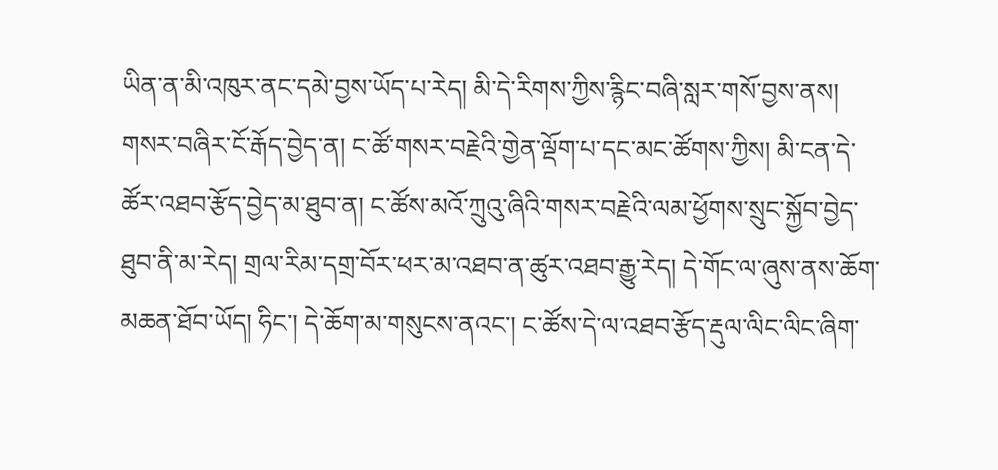ཡིན་ན་མི་འཁུར་ནང་དམེ་བྱས་ཡོད་པ་རེད། མི་དེ་རིགས་ཀྱིས་རྙིང་བཞི་སླར་གསོ་བྱས་ནས། གསར་བཞིར་ངོ་རྒོད་བྱེད་ན། ང་ཚོ་གསར་བརྗེའི་གྱེན་ལྡོག་པ་དང་མང་ཚོགས་ཀྱིས། མི་ངན་དེ་ཚོར་འཐབ་རྩོད་བྱེད་མ་ཐུབ་ན། ང་ཚོས་མའོ་ཀྲུའུ་ཞིའི་གསར་བརྗེའི་ལམ་ཕྱོགས་སྲུང་སྐྱོབ་བྱེད་ཐུབ་ནི་མ་རེད། གྲལ་རིམ་དགྲ་བོར་ཕར་མ་འཐབ་ན་ཚུར་འཐབ་རྒྱུ་རེད། དེ་གོང་ལ་ཞུས་ནས་ཆོག་མཆན་ཐོབ་ཡོད། ཧིང་། དེ་ཆོག་མ་གསུངས་ནའང་། ང་ཚོས་དེ་ལ་འཐབ་རྩོད་རྡུལ་ལིང་ལིང་ཞིག་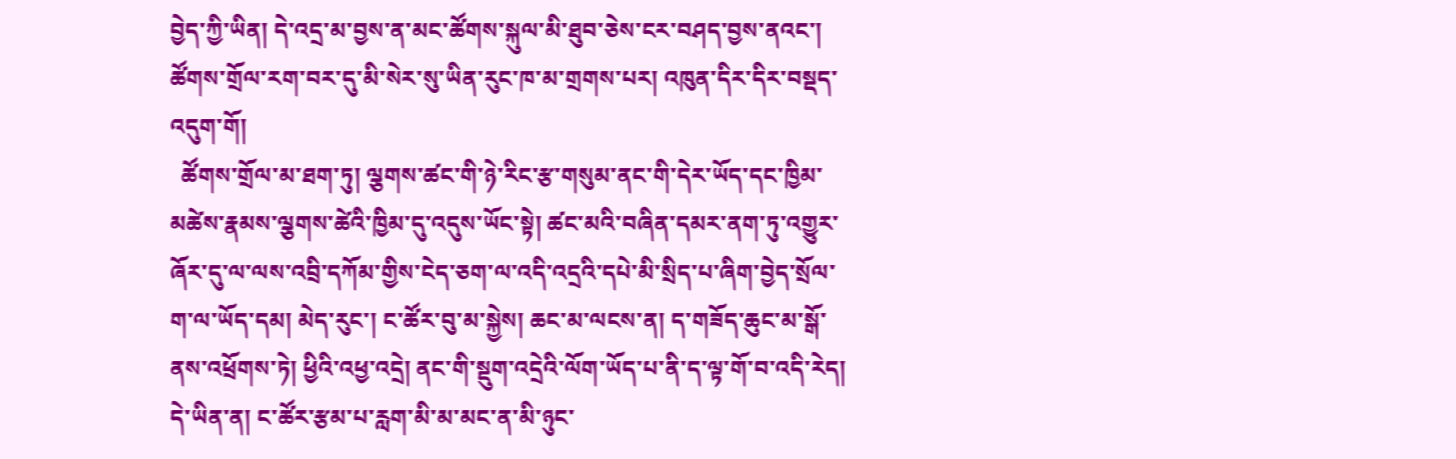བྱེད་ཀྱི་ཡིན། དེ་འདྲ་མ་བྱས་ན་མང་ཚོགས་སྐུལ་མི་ཐུབ་ཅེས་ངར་བཤད་བྱས་ནའང་། ཚོགས་གྲོལ་རག་བར་དུ་མི་སེར་སུ་ཡིན་རུང་ཁ་མ་གྲགས་པར། འཁུན་དིར་དིར་བསྡད་འདུག་གོ།
  ཚོགས་གྲོལ་མ་ཐག་ཏུ། ལྕགས་ཚང་གི་ཉེ་རིང་རྩ་གསུམ་ནང་གི་དེར་ཡོད་དང་ཁྱིམ་མཚེས་རྣམས་ལྕགས་ཚེའི་ཁྱིམ་དུ་འདུས་ཡོང་སྟེ། ཚང་མའི་བཞིན་དམར་ནག་ཏུ་འགྱུར་ཞོར་དུ་ལ་ལས་འབྲི་དཀོམ་གྱིས་ངེད་ཅག་ལ་འདི་འདྲའི་དཔེ་མི་སྲིད་པ་ཞིག་བྱེད་སྲོལ་ག་ལ་ཡོད་དམ། མེད་རུང་། ང་ཚོར་བུ་མ་སྐྱེས། ཆང་མ་ལངས་ན། ད་གཟོད་ཆུང་མ་སྒོ་ནས་འཕྲོགས་ཏེ། ཕྱིའི་འཕྱ་འདྲེ། ནང་གི་སྡུག་འདྲེའི་ལོག་ཡོད་པ་ནི་ད་ལྟ་གོ་བ་འདི་རེད། དེ་ཡིན་ན། ང་ཚོར་རྩམ་པ་རླག་མི་མ་མང་ན་མི་ཉུང་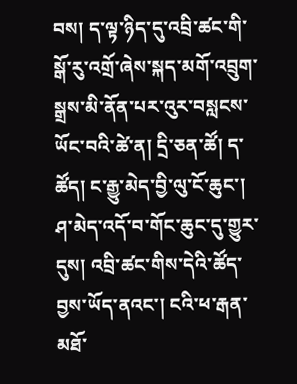བས། ད་ལྟ་ཉིད་དུ་འབྲི་ཚང་གི་སྒོ་རུ་འགྲོ་ཞེས་སྐད་མགོ་འབྲུག་སྒྲས་མི་ནོན་པར་འུར་བསླངས་ཡོང་བའི་ཚེ་ན། དྲི་ཅན་ཚོ། ད་ཚོད། ང་རྒྱུ་མེད་བྱི་ལུ་ངོ་ཆུང་། ཤ་མེད་འདོ་བ་གོང་ཆུང་དུ་གྱུར་དུས། འབྲི་ཚང་གིས་དེའི་ཚོད་བྱས་ཡོད་ནའང་། ངའི་ཕ་རྒན་མཐོ་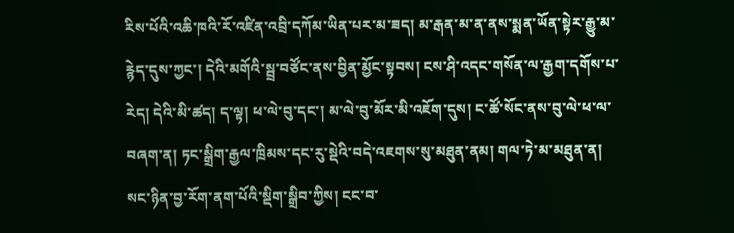རིས་པོའི་འཆི་ཁའི་རོ་འཛིན་འབྲི་དཀོམ་ཡིན་པར་མ་ཟད། མ་རྒན་མ་ན་ནས་སྨན་ཡོན་སྟེར་རྒྱུ་མ་རྙེད་དུས་ཀྱང་། དེའི་མགོའི་སྦྲ་བཙོང་ནས་བྱིན་མྱོང་སྟབས། ངས་ཤི་འདང་གསོན་ལ་རྒྱག་དགོས་པ་རེད། དེའི་མི་ཚད། ད་ལྟ། ཕ་ལེ་བུ་དང་། མ་ལེ་བུ་མོར་མི་འཇོག་དུས། ང་ཚོ་སོང་ནས་བུ་ལེ་ཕ་ལ་བཞག་ན། ཏང་སྒྲིག་རྒྱལ་ཁྲིམས་དང་རུ་སྡེའི་བདེ་འཇགས་སུ་མཐུན་ནམ། གལ་ཏེ་མ་མཐུན་ན། སང་ཉིན་བྱ་རོག་ནག་པོའི་སྡིག་སྒྲིབ་ཀྱིས། ངང་བ་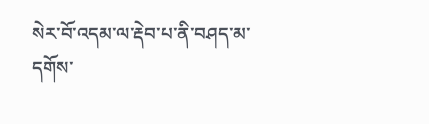སེར་བོ་འདམ་ལ་རྡེབ་པ་ནི་བཤད་མ་དགོས་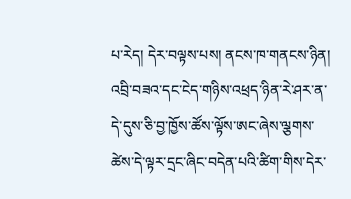པ་རེད། དེར་བལྟས་པས། ནངས་ཁ་གནངས་ཉིན། འབྲི་བཟའ་དང་ངེད་གཉིས་འཕྲད་ཉིན་རེ་ཤར་ན་དེ་དུས་ཅི་བྱ་ཁྱོས་ཚོས་ལྟོས་ཨང་ཞེས་ལྕགས་ཚེས་དེ་ལྟར་དྲང་ཞིང་བདེན་པའི་ཚིག་གིས་དེར་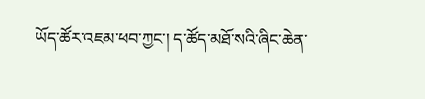ཡོད་ཚོར་འཇམ་ཕབ་ཀྱང་། ད་ཚོད་མཐོ་སའི་ཞིང་ཆེན་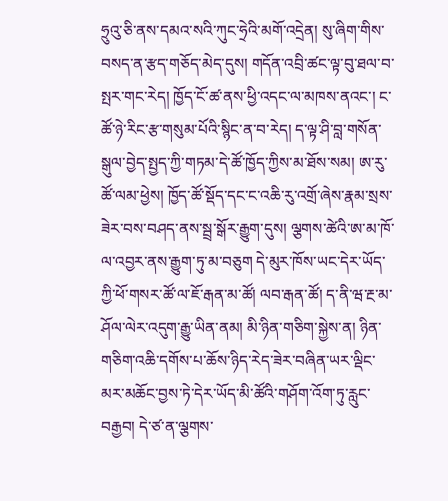ཧྲུའུ་ཅི་ནས་དམའ་སའི་ཀུང་ཧྲེའི་མགོ་འདྲེན། སུ་ཞིག་གིས་བསད་ན་རྩད་གཅོད་མེད་དུས། གདོན་འབྲི་ཚང་ལྟ་བུ་ཐལ་བ་སྤར་གང་རེད། ཁྱོད་ངོ་ཚ་ནས་ཕྱི་འདང་ལ་མཁས་ནའང་། ང་ཚོ་ཉེ་རིང་རྩ་གསུམ་པོའི་སྙིང་ན་བ་རེད། ད་ལྟ་ཤི་བླ་གསོན་སྒུལ་བྱེད་སྤྱད་ཀྱི་གཏམ་དེ་ཚོ་ཁྱོད་ཀྱིས་མ་ཐོས་སམ། ཨ་རུ་ཚོ་ལམ་ཕྱེས། ཁྱོད་ཚོ་སྡོད་དང་ང་འཆི་རུ་འགྲོ་ཞེས་རྣམ་སྲས་ཟེར་བས་བཤད་ནས་སྦྲ་སྒོར་རྒྱུག་དུས། ལྕགས་ཚེའི་ཨ་མ་ཁོ་ལ་འབྱར་ནས་རྒྱུག་ཏུ་མ་བཅུག དེ་མུར་ཁོས་ཡང་དེར་ཡོད་ཀྱི་ཕོ་གསར་ཚོ་ལ་ཇོ་རྒན་མ་ཚོ། ལབ་རྒན་ཚོ། ད་ནི་ཝ་རྔ་མ་ཤོལ་ལེར་འདུག་རྒྱུ་ཡིན་ནམ། མི་ཉིན་གཅིག་སྐྱེས་ན། ཉིན་གཅིག་འཆི་དགོས་པ་ཆོས་ཉིད་རེད་ཟེར་བཞིན་ཡར་ལྡིང་མར་མཆོང་བྱས་ཏེ་དེར་ཡོད་མི་ཚོའི་གཤོག་འོག་ཏུ་རླུང་བརྒྱབ། དེ་ཙ་ན་ལྕགས་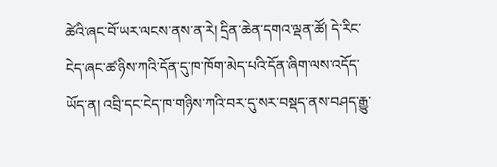ཚེའི་ཞང་བོ་ཡར་ལངས་ནས་ན་རེ། དྲིན་ཆེན་དགའ་ལྡན་ཚོ། དེ་རིང་ངེད་ཞང་ཚ་ཉིས་ཀའི་དོན་དུ་ཁ་ཁོག་མེད་པའི་དོན་ཞིག་ལས་འདོད་ཡོད་ན། འབྲི་དང་ངེད་ཁ་གཉིས་ཀའི་བར་དུ་སར་བསྡད་ནས་བཤད་རྒྱུ་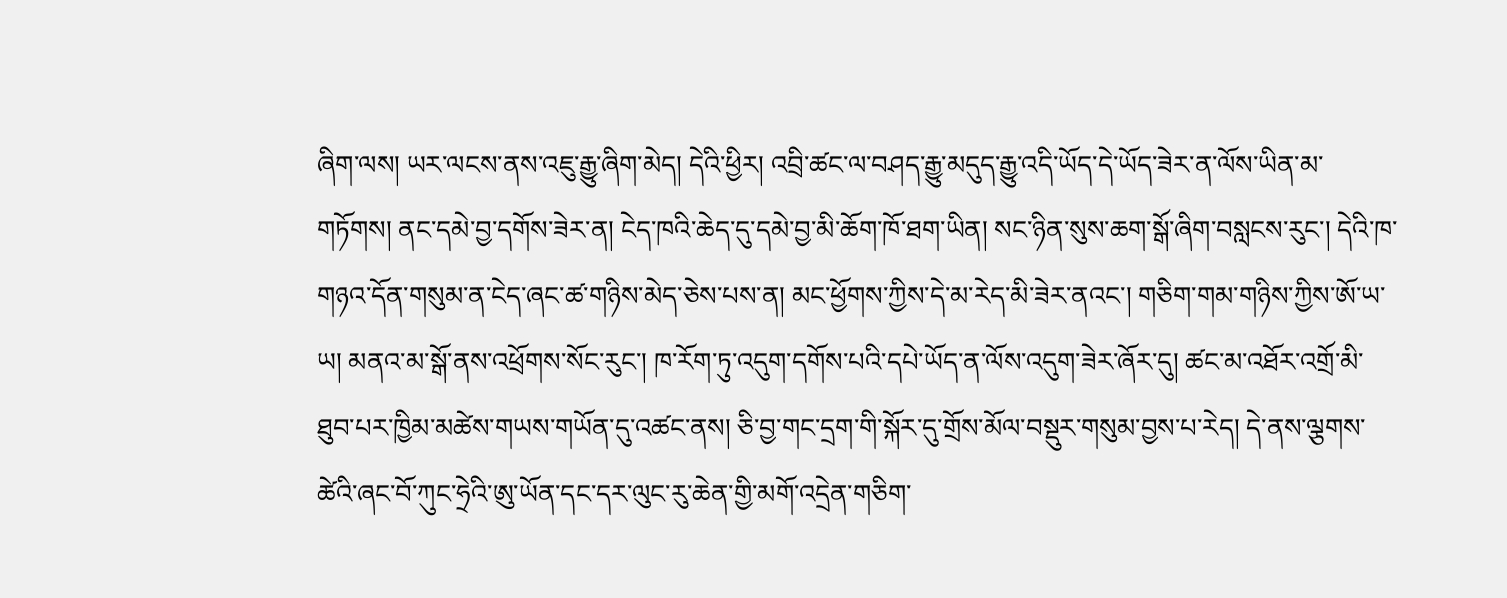ཞིག་ལས། ཡར་ལངས་ནས་འཇུ་རྒྱུ་ཞིག་མེད། དེའི་ཕྱིར། འབྲི་ཚང་ལ་བཤད་རྒྱུ་མདུད་རྒྱུ་འདི་ཡོད་དེ་ཡོད་ཟེར་ན་ལོས་ཡིན་མ་གཏོགས། ནང་དམེ་བྱ་དགོས་ཟེར་ན། ངེད་ཁའི་ཆེད་དུ་དམེ་བྱ་མི་ཆོག་ཁོ་ཐག་ཡིན། སང་ཉིན་སུས་ཆག་སྒོ་ཞིག་བསླངས་རུང་། དེའི་ཁ་གཉའ་དོན་གསུམ་ན་ངེད་ཞང་ཚ་གཉིས་མེད་ཅེས་པས་ན། མང་ཕྱོགས་ཀྱིས་དེ་མ་རེད་མི་ཟེར་ནའང་། གཅིག་གམ་གཉིས་ཀྱིས་ཨོ་ཡ་ཡ། མནའ་མ་སྒོ་ནས་འཕྲོགས་སོང་རུང་། ཁ་རོག་ཏུ་འདུག་དགོས་པའི་དཔེ་ཡོད་ན་ལོས་འདུག་ཟེར་ཞོར་དུ། ཚང་མ་འཐོར་འགྲོ་མི་ཐུབ་པར་ཁྱིམ་མཚེས་གཡས་གཡོན་དུ་འཚང་ནས། ཅི་བྱ་གང་དྲག་གི་སྐོར་དུ་གྲོས་མོལ་བསྡུར་གསུམ་བྱས་པ་རེད། དེ་ནས་ལྕགས་ཚེའི་ཞང་བོ་ཀུང་ཧྲེའི་ཨུ་ཡོན་དང་དར་ལུང་རུ་ཆེན་གྱི་མགོ་འདྲེན་གཅིག་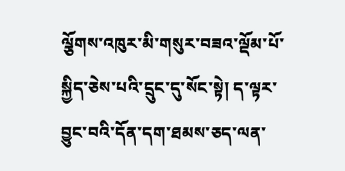ལྕོགས་འཁུར་མི་གསུར་བཟའ་ལྡོམ་པོ་སྐྱིད་ཅེས་པའི་དྲུང་དུ་སོང་སྟེ། ད་ལྟར་བྱུང་བའི་དོན་དག་ཐམས་ཅད་ལན་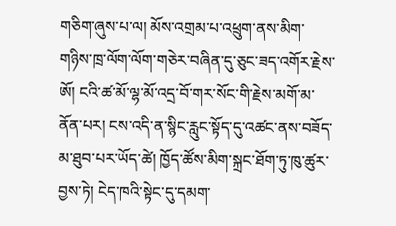གཅིག་ཞུས་པ་ལ། མོས་འགྲམ་པ་འཕྲུག་ནས་མིག་གཉིས་ཁྲ་ལོག་ལོག་གཅེར་བཞིན་དུ་ཅུང་ཟད་འགོར་རྗེས་ཨོ། ངའི་ཚ་མོ་ལྷ་མོ་འདྲ་བོ་གར་སོང་གི་རྗེས་མགོ་མ་ནོན་པར། ངས་འདི་ན་སྙིང་རླུང་སྟོད་དུ་འཚང་ནས་བཟོད་མ་ཐུབ་པར་ཡོད་ཚེ། ཁྱོད་ཚོས་མིག་སྐྲང་ཐོག་ཏུ་ཁུ་ཚུར་བྱས་ཏེ། ངེད་ཁའི་སྟེང་དུ་དམག་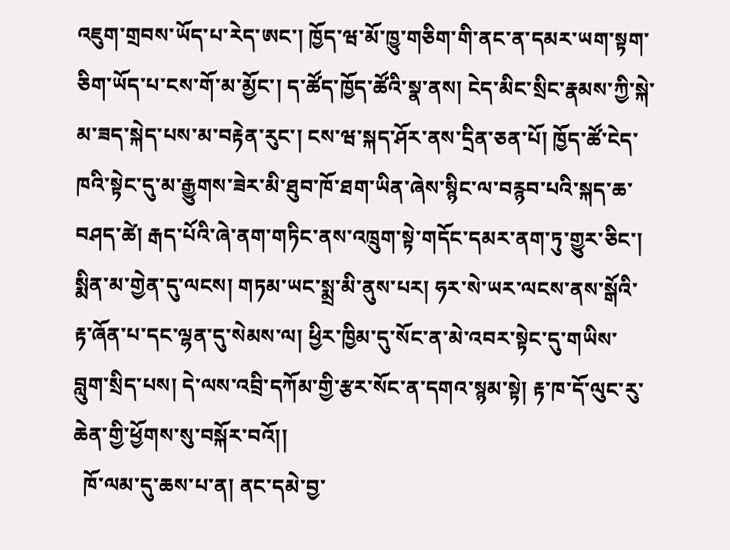འཇུག་གྲབས་ཡོད་པ་རེད་ཨང་། ཁྱོད་ཝ་མོ་ཁྱུ་གཅིག་གི་ནང་ན་དམར་ཡག་སྟག་ཅིག་ཡོད་པ་ངས་གོ་མ་མྱོང་། ད་ཚོད་ཁྱོད་ཚོའི་སྣ་ནས། ངེད་མིང་སྲིང་རྣམས་ཀྱི་སྐེ་མ་ཟད་སྐེད་པས་མ་བརྟེན་རུང་། ངས་ཝ་སྐད་ཤོར་ནས་དྲིན་ཅན་པོ། ཁྱོད་ཚོ་ངེད་ཁའི་སྟེང་དུ་མ་རྒྱུགས་ཟེར་མི་ཐུབ་ཁོ་ཐག་ཡིན་ཞེས་སྙིང་ལ་བརྙབ་པའི་སྐད་ཆ་བཤད་ཚེ། རྒད་པོའི་ཞེ་ནག་གཏིང་ནས་འཁྲུག་སྟེ་གདོང་དམར་ནག་ཏུ་གྱུར་ཅིང་། སྨིན་མ་གྱེན་དུ་ལངས། གཏམ་ཡང་སྨྲ་མི་ནུས་པར། ཧར་སེ་ཡར་ལངས་ནས་སྒོའི་རྟ་ཞོན་པ་དང་ལྷན་དུ་སེམས་ལ། ཕྱིར་ཁྱིམ་དུ་སོང་ན་མེ་འབར་སྟེང་དུ་གཡིས་བླུག་སྲིད་པས། དེ་ལས་འབྲི་དཀོམ་གྱི་རྩར་སོང་ན་དགའ་སྙམ་སྟེ། རྟ་ཁ་དོ་ལུང་རུ་ཆེན་གྱི་ཕྱོགས་སུ་བསྐོར་བའོ།།
  ཁོ་ལམ་དུ་ཆས་པ་ན། ནང་དམེ་བྱ་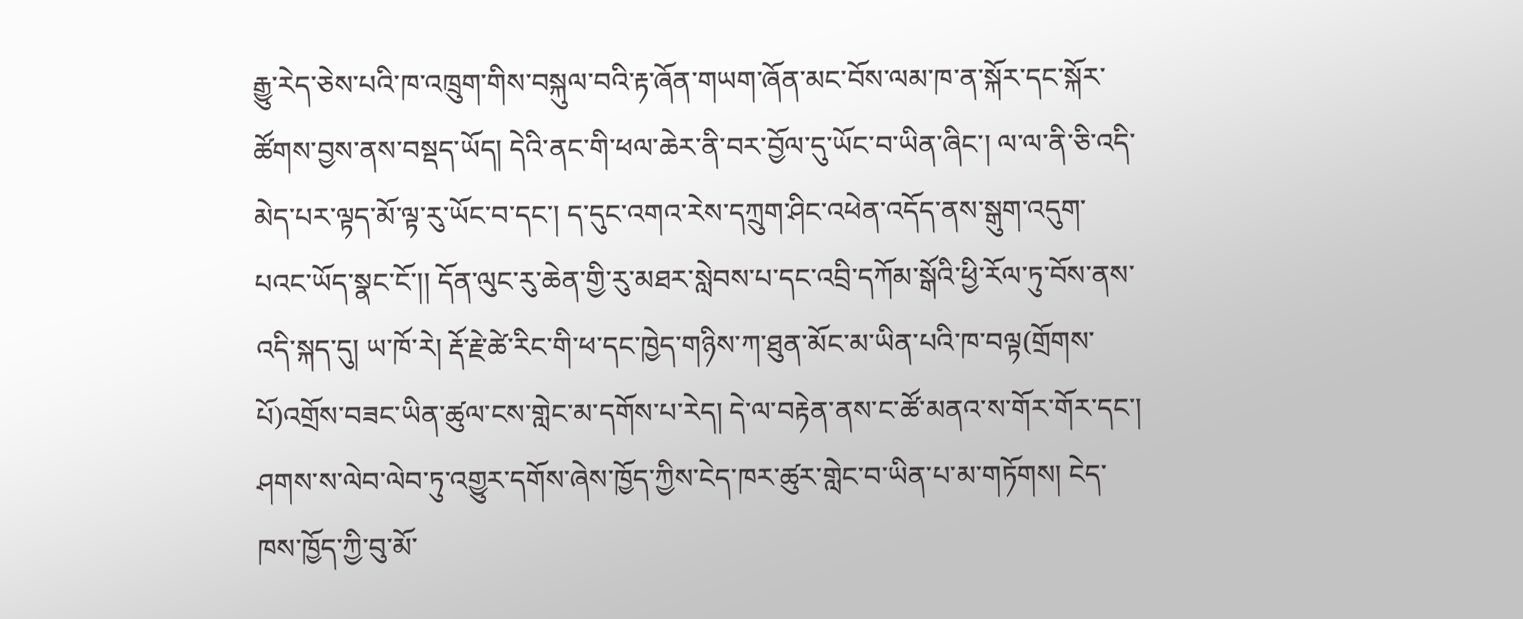རྒྱུ་རེད་ཅེས་པའི་ཁ་འཁྲུག་གིས་བསྐུལ་བའི་རྟ་ཞོན་གཡག་ཞོན་མང་བོས་ལམ་ཁ་ན་སྐོར་དང་སྐོར་ཚོགས་བྱས་ནས་བསྡད་ཡོད། དེའི་ནང་གི་ཕལ་ཆེར་ནི་བར་བྱོལ་དུ་ཡོང་བ་ཡིན་ཞིང་། ལ་ལ་ནི་ཅི་འདི་མེད་པར་ལྟད་མོ་ལྟ་རུ་ཡོང་བ་དང་། ད་དུང་འགའ་རེས་དཀྲུག་ཤིང་འཕེན་འདོད་ནས་སྒུག་འདུག་པའང་ཡོད་སྣང་ངོ་།། དོན་ལུང་རུ་ཆེན་གྱི་རུ་མཐར་སླེབས་པ་དང་འབྲི་དཀོམ་སྒོའི་ཕྱི་རོལ་ཏུ་བོས་ནས་འདི་སྐད་དུ། ཡ་ཁོ་རེ། རྡོ་རྗེ་ཚེ་རིང་གི་ཕ་དང་ཁྱེད་གཉིས་ཀ་ཐུན་མོང་མ་ཡིན་པའི་ཁ་བལྟ(གྲོགས་པོ)འགྲོས་བཟང་ཡིན་ཚུལ་ངས་གླེང་མ་དགོས་པ་རེད། དེ་ལ་བརྟེན་ནས་ང་ཚོ་མནའ་ས་གོར་གོར་དང་། ཤགས་ས་ལེབ་ལེབ་ཏུ་འགྱུར་དགོས་ཞེས་ཁྱོད་ཀྱིས་ངེད་ཁར་ཚུར་གླེང་བ་ཡིན་པ་མ་གཏོགས། ངེད་ཁས་ཁྱོད་ཀྱི་བུ་མོ་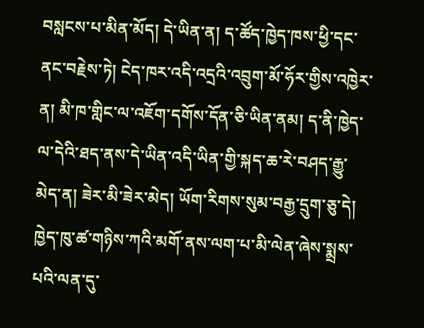བསླངས་པ་མིན་མོད། དེ་ཡིན་ན། ད་ཚོད་ཁྱེད་ཁས་ཕྱི་དང་ནང་བརྗེས་ཏེ། ངེད་ཁར་འདི་འདྲའི་འབྲུག་མོ་ཧོར་གྱིས་འཁྱེར་ན། མི་ཁ་གླིང་ལ་འཇོག་དགོས་དོན་ཅི་ཡིན་ནམ། ད་ནི་ཁྱེད་ལ་དེའི་ཐད་ནས་དེ་ཡིན་འདི་ཡིན་གྱི་སྐད་ཆ་རེ་བཤད་རྒྱུ་མེད་ན། ཟེར་མི་ཟེར་མེད། ཡོག་རིགས་སུམ་བརྒྱ་དྲུག་ཅུ་དེ། ཁྱེད་ཁུ་ཚ་གཉིས་ཀའི་མགོ་ནས་ལག་པ་མི་ལེན་ཞེས་སྨྲས་པའི་ལན་དུ་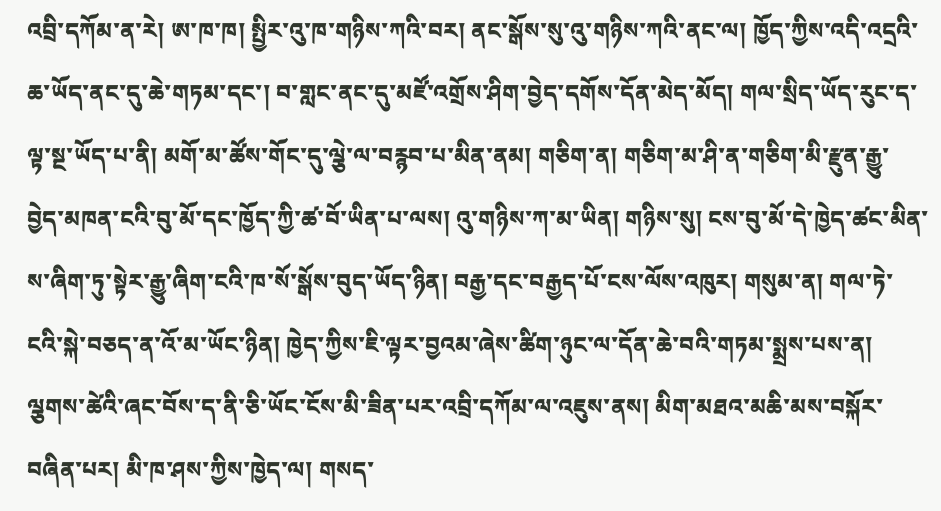འབྲི་དཀོམ་ན་རེ། ཨ་ཁ་ཁ། སྤྱིར་འུ་ཁ་གཉིས་ཀའི་བར། ནང་སྒོས་སུ་འུ་གཉིས་ཀའི་ནང་ལ། ཁྱོད་ཀྱིས་འདི་འདྲའི་ཆ་ཡོད་ནང་དུ་ཆེ་གཏམ་དང་། བ་གླང་ནང་དུ་མཛོ་འགྲོས་ཤིག་བྱེད་དགོས་དོན་མེད་མོད། གལ་སྲིད་ཡོད་རུང་ད་ལྟ་སྔ་ཡོད་པ་ནི། མགོ་མ་ཚོས་གོང་དུ་ལྕེ་ལ་བརྙབ་པ་མིན་ནམ། གཅིག་ན། གཅིག་མ་ཤི་ན་གཅིག་མི་རྫུན་རྒྱུ་བྱེད་མཁན་ངའི་བུ་མོ་དང་ཁྱོད་ཀྱི་ཚ་བོ་ཡིན་པ་ལས། འུ་གཉིས་ཀ་མ་ཡིན། གཉིས་སུ། ངས་བུ་མོ་དེ་ཁྱེད་ཚང་མིན་ས་ཞིག་ཏུ་སྟེར་རྒྱུ་ཞིག་ངའི་ཁ་སོ་སྒོས་བུད་ཡོད་ཉིན། བརྒྱ་དང་བརྒྱད་པོ་ངས་ལོས་འཁུར། གསུམ་ན། གལ་ཏེ་ངའི་སྐེ་བཅད་ན་འོ་མ་ཡོང་ཉིན། ཁྱེད་ཀྱིས་ཇི་ལྟར་བྱའམ་ཞེས་ཚིག་ཉུང་ལ་དོན་ཆེ་བའི་གཏམ་སྨྲས་པས་ན། ལྕགས་ཚེའི་ཞང་བོས་ད་ནི་ཅི་ཡོང་ངོས་མི་ཟིན་པར་འབྲི་དཀོམ་ལ་འཇུས་ནས། མིག་མཐའ་མཆི་མས་བསྐོར་བཞིན་པར། མི་ཁ་ཤས་ཀྱིས་ཁྱེད་ལ། གསད་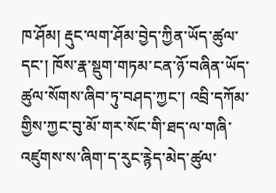ཁ་ཤོམ། རྡུང་ལག་ཤོམ་བྱེད་ཀྱིན་ཡོད་ཚུལ་དང་། ཁོས་རྣ་སྡུག་གཏམ་ངན་ཉོ་བཞིན་ཡོད་ཚུལ་སོགས་ཞིབ་ཏུ་བཤད་ཀྱང་། འབྲི་དཀོམ་གྱིས་ཀྱང་བུ་མོ་གར་སོང་གི་ཐད་ལ་གཞི་འཛུགས་ས་ཞིག་ད་རུང་རྙེད་མེད་ཚུལ་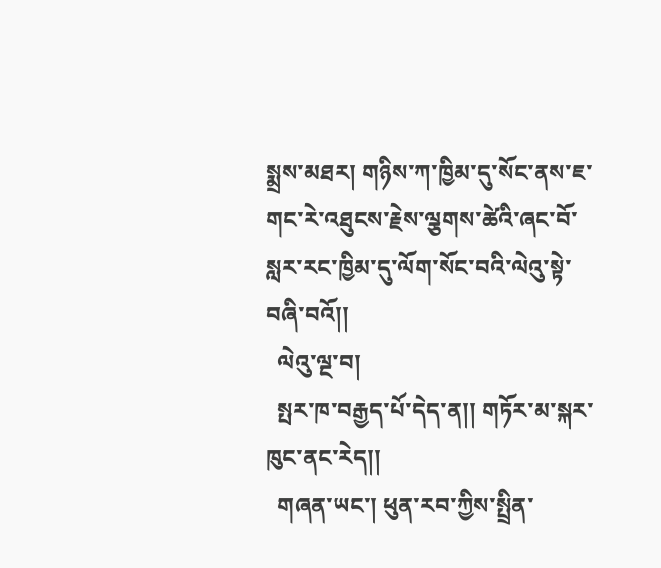སྨྲས་མཐར། གཉིས་ཀ་ཁྱིམ་དུ་སོང་ནས་ཇ་གང་རེ་འཐུངས་རྗེས་ལྕགས་ཚེའི་ཞང་བོ་སླར་རང་ཁྱིམ་དུ་ལོག་སོང་བའི་ལེའུ་སྟེ་བཞི་བའོ།།
  ལེའུ་ལྔ་བ།
  སྤར་ཁ་བརྒྱད་པོ་དེད་ན།། གཏོར་མ་སྐར་ཁུང་ནང་རེད།།
  གཞན་ཡང་། ཕུན་རབ་ཀྱིས་སྤྲིན་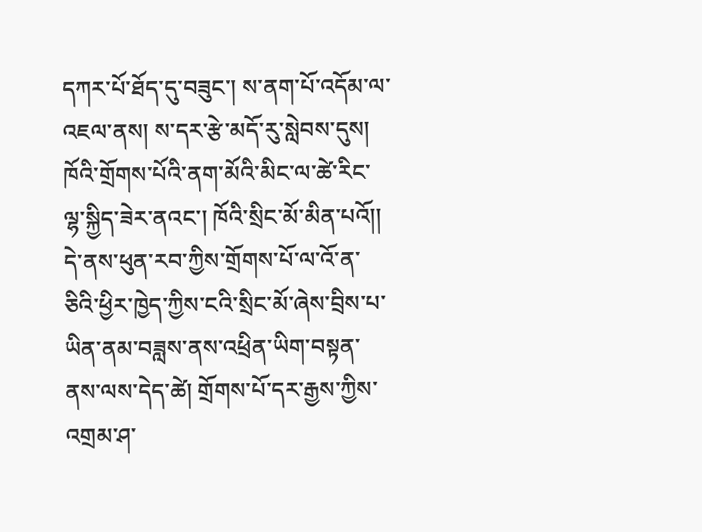དཀར་པོ་ཐོད་དུ་བཟུང་། ས་ནག་པོ་འདོམ་ལ་འཇལ་ནས། ས་དར་རྩེ་མདོ་རུ་སླེབས་དུས། ཁོའི་གྲོགས་པོའི་ནག་མོའི་མིང་ལ་ཚེ་རིང་ལྷ་སྐྱིད་ཟེར་ནའང་། ཁོའི་སྲིང་མོ་མིན་པའོ།། དེ་ནས་ཕུན་རབ་ཀྱིས་གྲོགས་པོ་ལ་འོ་ན་ཅིའི་ཕྱིར་ཁྱེད་ཀྱིས་ངའི་སྲིང་མོ་ཞེས་བྲིས་པ་ཡིན་ནམ་བཟླས་ནས་འཕྲིན་ཡིག་བསྟན་ནས་ལས་དེད་ཚེ། གྲོགས་པོ་དར་རྒྱས་ཀྱིས་འགྲམ་ཤ་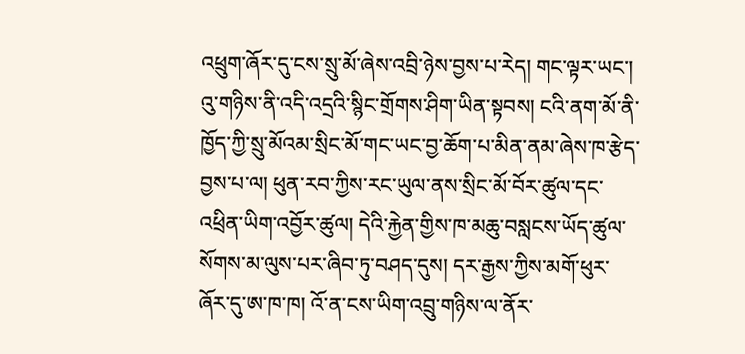འཕྲུག་ཞོར་དུ་ངས་སྲུ་མོ་ཞེས་འབྲི་ཉེས་བྱས་པ་རེད། གང་ལྟར་ཡང་། འུ་གཉིས་ནི་འདི་འདྲའི་སྙིང་གྲོགས་ཤིག་ཡིན་སྟབས། ངའི་ནག་མོ་ནི་ཁྱོད་ཀྱི་སྲུ་མོའམ་སྲིང་མོ་གང་ཡང་བྱ་ཆོག་པ་མིན་ནམ་ཞེས་ཁ་རྩེད་བྱས་པ་ལ། ཕུན་རབ་ཀྱིས་རང་ཡུལ་ནས་སྲིང་མོ་བོར་ཚུལ་དང་འཕྲིན་ཡིག་འབྱོར་ཚུལ། དེའི་རྐྱེན་གྱིས་ཁ་མཆུ་བསླངས་ཡོད་ཚུལ་སོགས་མ་ལུས་པར་ཞིབ་ཏུ་བཤད་དུས། དར་རྒྱས་ཀྱིས་མགོ་ཕུར་ཞོར་དུ་ཨ་ཁ་ཁ། འོ་ན་ངས་ཡིག་འབྲུ་གཉིས་ལ་ནོར་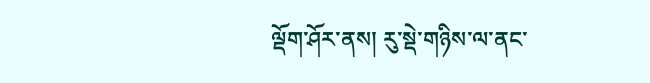ལྡོག་ཤོར་ནས། རུ་སྡེ་གཉིས་ལ་ནང་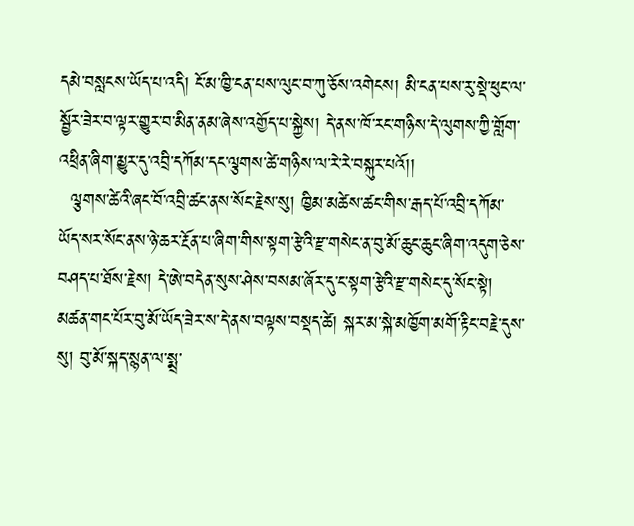དམེ་བསླངས་ཡོད་པ་འདི། ངོ་མ་ཁྱི་ངན་པས་ལུང་བ་ཀུ་ཅོས་འགེངས། མི་ངན་པས་རུ་སྡེ་ཕུང་ལ་སྦྱོར་ཟེར་བ་ལྟར་གྱུར་བ་མིན་ནམ་ཞེས་འགྱོད་པ་སྐྱེས། དེ་ནས་ཁོ་རང་གཉིས་དེ་ལུགས་ཀྱི་གློག་འཕྲིན་ཞིག་མྱུར་དུ་འབྲི་དཀོམ་དང་ལྕགས་ཚེ་གཉིས་ལ་རེ་རེ་བསྐུར་པའོ།།
  ལྕགས་ཚེའི་ཞང་བོ་འབྲི་ཚང་ནས་སོང་རྗེས་སུ། ཁྱིམ་མཚེས་ཚང་གིས་རྒད་པོ་འབྲི་དཀོམ་ཡོད་སར་སོང་ནས་ཉེ་ཆར་རྔོན་པ་ཞིག་གིས་སྟག་རྩེའི་རྫ་གསེང་ན་བུ་མོ་ཆུང་ཆུང་ཞིག་འདུག་ཅེས་བཤད་པ་ཐོས་རྗེས། དེ་ཨེ་བདེན་སུས་ཤེས་བསམ་ཞོར་དུ་ང་སྟག་རྩེའི་རྫ་གསེང་དུ་སོང་སྟེ། མཚན་གང་པོར་བུ་མོ་ཡོད་ཟེར་ས་དེ་ནས་བལྟས་བསྡད་ཚེ། སྐར་མ་སྐེ་མཁྱོག་མགོ་རྟིང་བརྗེ་དུས་སུ། བུ་མོ་སྐད་སྙན་ལ་སྨྲ་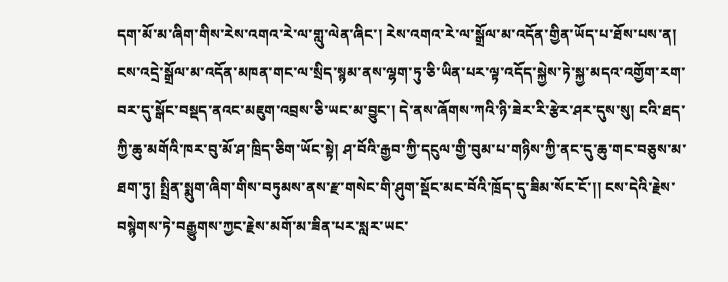དག་མོ་མ་ཞིག་གིས་རེས་འགའ་རེ་ལ་གླུ་ལེན་ཞིང་། རེས་འགའ་རེ་ལ་སྒྲོལ་མ་འདོན་གྱིན་ཡོད་པ་ཐོས་པས་ན། ངས་འདྲེ་སྒྲོལ་མ་འདོན་མཁན་གང་ལ་སྲིད་སྙམ་ནས་ལྷག་ཏུ་ཅི་ཡིན་པར་ལྟ་འདོད་སྐྱེས་ཏེ་སྐྱ་མདའ་འགྱོག་རག་བར་དུ་སྒོང་བསྡད་ནའང་མཇུག་འབྲས་ཅི་ཡང་མ་བྱུང་། དེ་ནས་ཞོགས་ཀའི་ཉི་ཟེར་རི་རྩེར་ཤར་དུས་སུ། ངའི་ཐད་ཀྱི་ཆུ་མགོའི་ཁར་བུ་མོ་ཤ་ཁྲིད་ཅིག་ཡོང་སྟེ། ཤ་བོའི་རྒྱབ་ཀྱི་དངུལ་གྱི་བུམ་པ་གཉིས་ཀྱི་ནང་དུ་ཆུ་གང་བཅུས་མ་ཐག་ཏུ། སྤྲིན་སྨུག་ཞིག་གིས་བཏུམས་ནས་རྫ་གསེང་གི་ཤུག་སྡོང་མང་བོའི་ཁྲོད་དུ་ཟིམ་སོང་ངོ་།། ངས་དེའི་རྗེས་བསྙེགས་ཏེ་བརྒྱུགས་ཀྱང་རྗེས་མགོ་མ་ཟིན་པར་སླར་ཡང་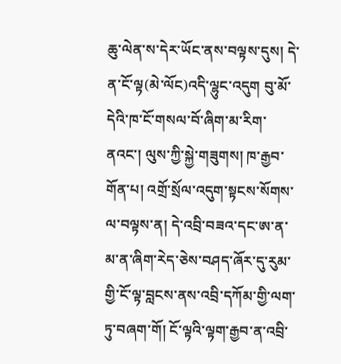ཆུ་ལེན་ས་དེར་ཡོང་ནས་བལྟས་དུས། དེ་ན་ངོ་ལྟ(མེ་ལོང)འདི་ལྷུང་འདུག བུ་མོ་དེའི་ཁ་ངོ་གསལ་བོ་ཞིག་མ་རིག་ནའང་། ལུས་ཀྱི་སྐྱེ་གཟུགས། ཁ་རྒྱབ་གོན་པ། འགྲོ་སྲོལ་འདུག་སྟངས་སོགས་ལ་བལྟས་ན། དེ་འབྲི་བཟའ་དང་ཨ་ན་མ་ན་ཞིག་རེད་ཅེས་བཤད་ཞོར་དུ་རུམ་གྱི་ངོ་ལྟ་བླངས་ནས་འབྲི་དཀོམ་གྱི་ལག་ཏུ་བཞག་གོ། ངོ་ལྟའི་ལྟག་རྒྱབ་ན་འབྲི་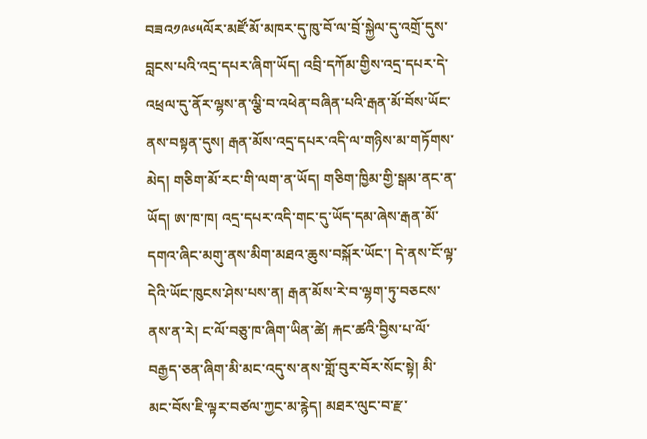བཟའ༡༩༦༥ལོར་མཛོ་མོ་མཁར་དུ་ཁུ་བོ་ལ་བྲོ་སྐྱེལ་དུ་འགྲོ་དུས་བླངས་པའི་འདྲ་དཔར་ཞིག་ཡོད། འབྲི་དཀོམ་གྱིས་འདྲ་དཔར་དེ་འཕྲལ་དུ་ནོར་ལྷས་ན་ལྕི་བ་འཕེན་བཞིན་པའི་རྒན་མོ་བོས་ཡོང་ནས་བསྟན་དུས། རྒན་མོས་འདྲ་དཔར་འདི་ལ་གཉིས་མ་གཏོགས་མེད། གཅིག་མོ་རང་གི་ལག་ན་ཡོད། གཅིག་ཁྱིམ་གྱི་སྒམ་ནང་ན་ཡོད། ཨ་ཁ་ཁ། འདྲ་དཔར་འདི་གང་དུ་ཡོད་དམ་ཞེས་རྒན་མོ་དགའ་ཞིང་མགུ་ནས་མིག་མཐའ་ཆུས་བསྐོར་ཡོང་། དེ་ནས་ངོ་ལྟ་དེའི་ཡོང་ཁུངས་ཤེས་པས་ན། རྒན་མོས་རེ་བ་ལྷག་ཏུ་བཅངས་ནས་ན་རེ། ང་ལོ་བཅུ་ཁ་ཞིག་ཡིན་ཚེ། རྐང་ཚའི་བྱིས་པ་ལོ་བརྒྱད་ཅན་ཞིག་མི་མང་འདུ་ས་ནས་གློ་བུར་བོར་སོང་སྟེ། མི་མང་བོས་ཇི་ལྟར་བཙལ་ཀྱང་མ་རྙེད། མཐར་ལུང་བ་རྫ་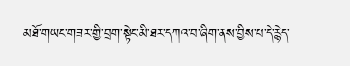མཐོ་གཡང་གཟར་གྱི་བྲག་སྟེང་མི་ཐར་དཀའ་བ་ཞིག་ནས་བྱིས་པ་དེ་རྙེད་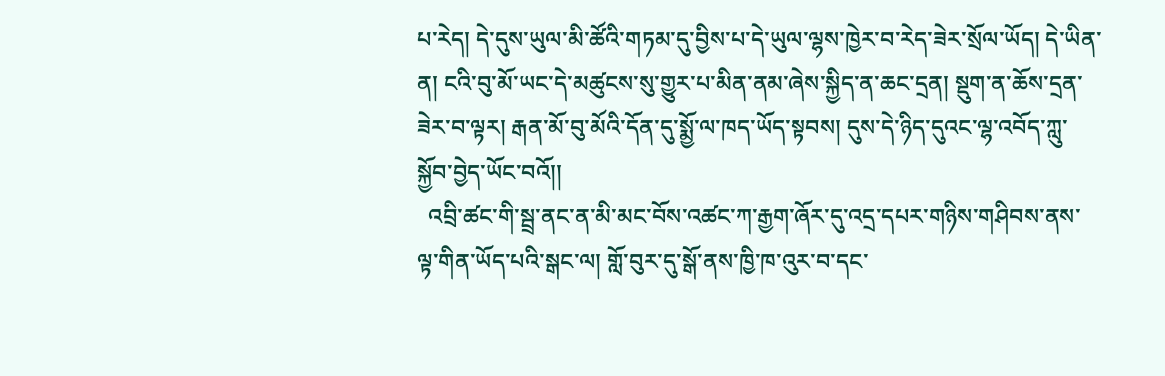པ་རེད། དེ་དུས་ཡུལ་མི་ཚོའི་གཏམ་དུ་བྱིས་པ་དེ་ཡུལ་ལྷས་ཁྱེར་བ་རེད་ཟེར་སྲོལ་ཡོད། དེ་ཡིན་ན། ངའི་བུ་མོ་ཡང་དེ་མཚུངས་སུ་གྱུར་པ་མིན་ནམ་ཞེས་སྐྱིད་ན་ཆང་དྲན། སྡུག་ན་ཆོས་དྲན་ཟེར་བ་ལྟར། རྒན་མོ་བུ་མོའི་དོན་དུ་སྨྱོ་ལ་ཁད་ཡོད་སྟབས། དུས་དེ་ཉིད་དུའང་ལྷ་འབོད་ཀླུ་སྐྱོབ་བྱེད་ཡོང་བའོ།།
  འབྲི་ཚང་གི་སྦྲ་ནང་ན་མི་མང་བོས་འཚང་ཀ་རྒྱག་ཞོར་དུ་འདྲ་དཔར་གཉིས་གཤིབས་ནས་ལྟ་གིན་ཡོད་པའི་སྒང་ལ། གློ་བུར་དུ་སྒོ་ནས་ཁྱི་ཁ་འུར་བ་དང་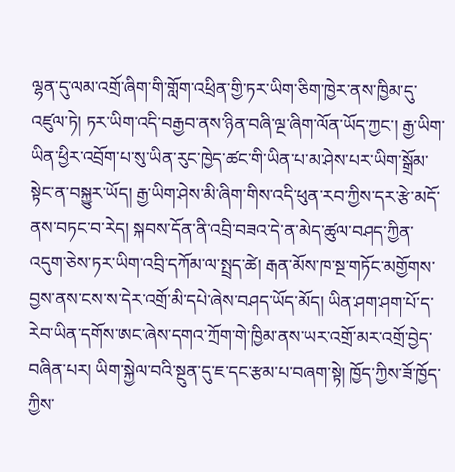ལྷན་དུ་ལམ་འགྲོ་ཞིག་གི་གློག་འཕྲིན་གྱི་ཏར་ཡིག་ཅིག་ཁྱེར་ནས་ཁྱིམ་དུ་འཛུལ་ཏེ། ཏར་ཡིག་འདི་བརྒྱབ་ནས་ཉིན་བཞི་ལྔ་ཞིག་ལོན་ཡོད་ཀྱང་། རྒྱ་ཡིག་ཡིན་ཕྱིར་འབྲོག་པ་སུ་ཡིན་རུང་ཁྱེད་ཚང་གི་ཡིན་པ་མ་ཤེས་པར་ཡིག་སྒྲོམ་སྟེང་ན་བསྐྱུར་ཡོད། རྒྱ་ཡིག་ཤེས་མི་ཞིག་གིས་འདི་ཕུན་རབ་ཀྱིས་དར་རྩེ་མདོ་ནས་བཏང་བ་རེད། སྐབས་དོན་ནི་འབྲི་བཟའ་དེ་ན་མེད་ཚུལ་བཤད་ཀྱིན་འདུག་ཅེས་ཏར་ཡིག་འབྲི་དཀོམ་ལ་སྤྲད་ཚེ། རྒན་མོས་ཁ་སྔ་གཏོང་མགྱོགས་བྱས་ནས་ངས་ས་དེར་འགྲོ་མི་དཔེ་ཞེས་བཤད་ཡོད་མོད། ཡིན་ཤག་ཤག་པོ་ད་རེབ་ཡིན་དགོས་ཨང་ཞེས་དགའ་ཀྲོག་གེ་ཁྱིམ་ནས་ཡར་འགྲོ་མར་འགྲོ་བྱེད་བཞིན་པར། ཡིག་སྐྱེལ་བའི་སྔུན་དུ་ཇ་དང་རྩམ་པ་བཞག་སྟེ། ཁྱོད་ཀྱིས་ཟོ་ཁྱོད་ཀྱིས་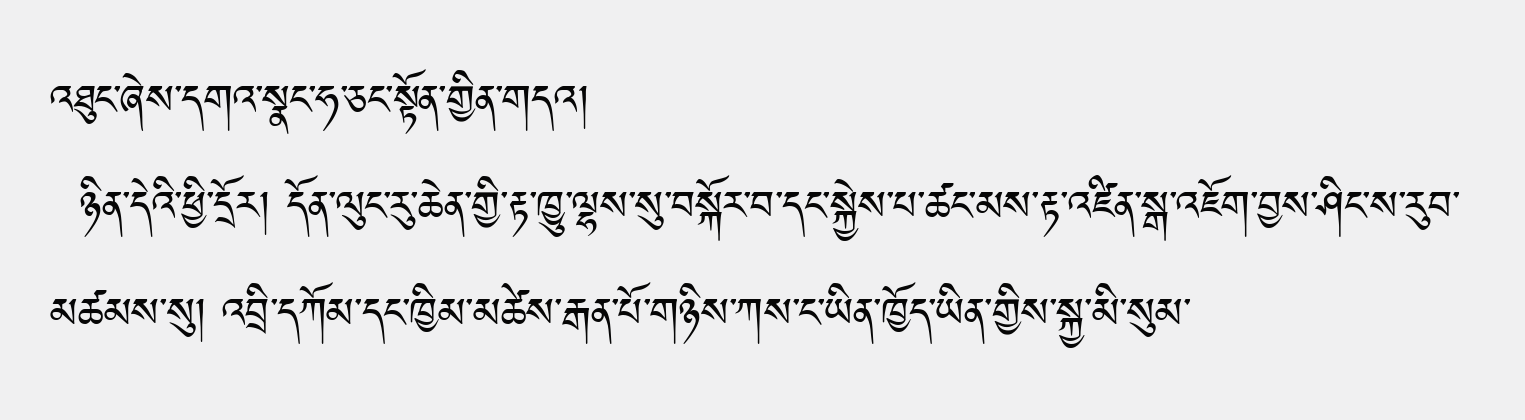འཐུང་ཞེས་དགའ་སྣང་ཧ་ཅང་སྟོན་གྱིན་གདའ།
  ཉིན་དེའི་ཕྱི་དྲོར། དོན་ལུང་རུ་ཆེན་གྱི་རྟ་ཁྱུ་ལྷས་སུ་བསྐོར་བ་དང་སྐྱེས་པ་ཚང་མས་རྟ་འཛིན་སྒ་འཇོག་བྱས་ཤིང་ས་རུབ་མཚམས་སུ། འབྲི་དཀོམ་དང་ཁྱིམ་མཚེས་རྒན་པོ་གཉིས་ཀས་ང་ཡིན་ཁྱོད་ཡིན་གྱིས་སྐྱ་མི་སུམ་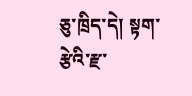ཅུ་ཁྲིད་དེ། སྟག་རྩེའི་རྫ་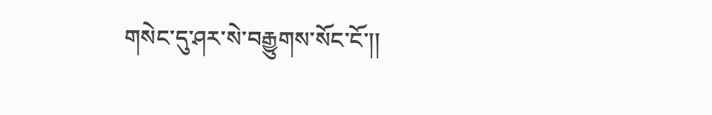གསེང་དུ་ཤར་སེ་བརྒྱུགས་སོང་ངོ་།།